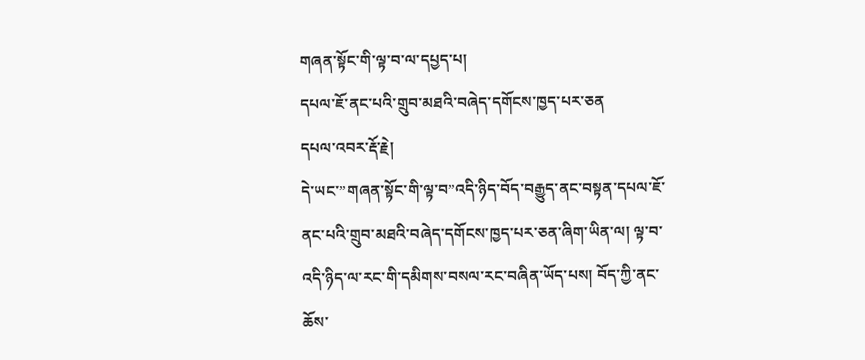གཞན་སྟོང་གི་ལྟ་བ་ལ་དཔྱད་པ།
དཔལ་ཇོ་ནང་པའི་གྲུབ་མཐའི་བཞེད་དགོངས་ཁྱད་པར་ཅན
དཔལ་འབར་རྡོ་རྗེ།
དེ་ཡང་”གཞན་སྟོང་གི་ལྟ་བ”འདི་ཉིད་བོད་བརྒྱུད་ནང་བསྟན་དཔལ་ཇོ་ནང་པའི་གྲུབ་མཐའི་བཞེད་དགོངས་ཁྱད་པར་ཅན་ཞིག་ཡིན་ལ། ལྟ་བ་འདི་ཉིད་ལ་རང་གི་དམིགས་བསལ་རང་བཞིན་ཡོད་པས། བོད་ཀྱི་ནང་ཆོས་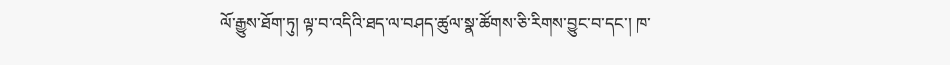ལོ་རྒྱུས་ཐོག་ཏུ། ལྟ་བ་འདིའི་ཐད་ལ་བཤད་ཚུལ་སྣ་ཚོགས་ཅི་རིགས་བྱུང་བ་དང་། ཁ་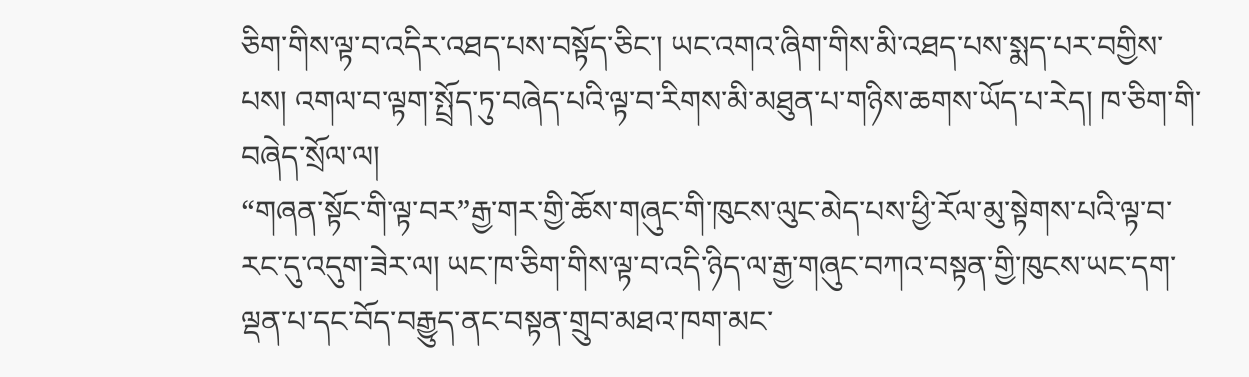ཅིག་གིས་ལྟ་བ་འདིར་འཐད་པས་བསྟོད་ཅིང་། ཡང་འགའ་ཞིག་གིས་མི་འཐད་པས་སྨད་པར་བགྱིས་པས། འགལ་བ་ལྟག་སྤྲོད་ཏུ་བཞེད་པའི་ལྟ་བ་རིགས་མི་མཐུན་པ་གཉིས་ཆགས་ཡོད་པ་རེད། ཁ་ཅིག་གི་བཞེད་སྲོལ་ལ།
“གཞན་སྟོང་གི་ལྟ་བར”རྒྱ་གར་གྱི་ཆོས་གཞུང་གི་ཁུངས་ལུང་མེད་པས་ཕྱི་རོལ་མུ་སྟེགས་པའི་ལྟ་བ་རང་དུ་འདུག་ཟེར་ལ། ཡང་ཁ་ཅིག་གིས་ལྟ་བ་འདི་ཉིད་ལ་རྒྱ་གཞུང་བཀའ་བསྟན་གྱི་ཁུངས་ཡང་དག་ལྡན་པ་དང་བོད་བརྒྱུད་ནང་བསྟན་གྲུབ་མཐའ་ཁག་མང་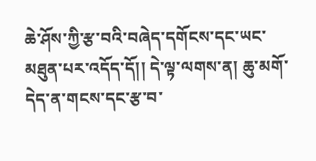ཆེ་ཤོས་ཀྱི་རྩ་བའི་བཞེད་དགོངས་དང་ཡང་མཐུན་པར་འདོད་དོ།། དེ་ལྟ་ལགས་ན། ཆུ་མགོ་དེད་ན་གངས་དང་རྩ་བ་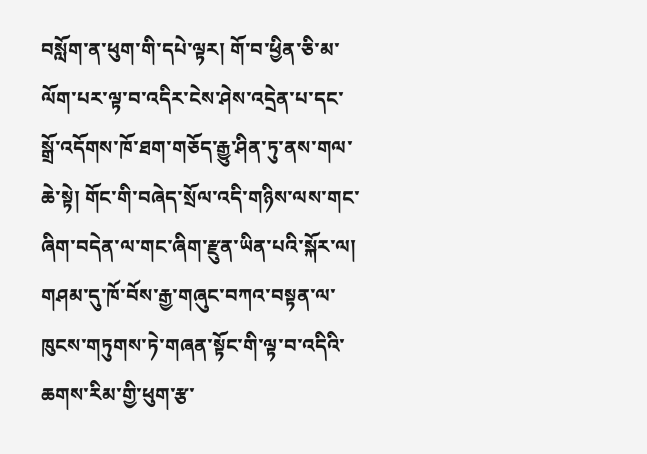བསློག་ན་ཕུག་གི་དཔེ་ལྟར། གོ་བ་ཕྱིན་ཅི་མ་ལོག་པར་ལྟ་བ་འདིར་ངེས་ཤེས་འདྲེན་པ་དང་སྒྲོ་འདོགས་ཁོ་ཐག་གཅོད་རྒྱུ་ཤིན་ཏུ་ནས་གལ་ཆེ་སྟེ། གོང་གི་བཞེད་སྲོལ་འདི་གཉིས་ལས་གང་ཞིག་བདེན་ལ་གང་ཞིག་རྫུན་ཡིན་པའི་སྐོར་ལ། གཤམ་དུ་ཁོ་བོས་རྒྱ་གཞུང་བཀའ་བསྟན་ལ་ཁུངས་གཏུགས་ཏེ་གཞན་སྟོང་གི་ལྟ་བ་འདིའི་ཆགས་རིམ་གྱི་ཕུག་རྩ་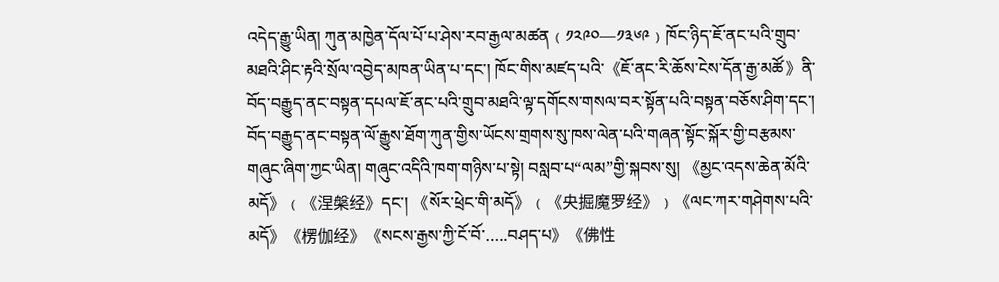འདེད་རྒྱུ་ཡིན། ཀུན་མཁྱེན་དོལ་པོ་པ་ཤེས་རབ་རྒྱལ་མཚན﹙༡༢༩༠—༡༣༦༩﹚ཁོང་ཉིད་ཇོ་ནང་པའི་གྲུབ་མཐའི་ཤིང་རྟའི་སྲོལ་འབྱེད་མཁན་ཡིན་པ་དང་། ཁོང་གིས་མཛད་པའི་《ཇོ་ནང་རི་ཆོས་ངེས་དོན་རྒྱ་མཚོ》ནི་བོད་བརྒྱུད་ནང་བསྟན་དཔལ་ཇོ་ནང་པའི་གྲུབ་མཐའི་ལྟ་དགོངས་གསལ་བར་སྟོན་པའི་བསྟན་བཅོས་ཤིག་དང་། བོད་བརྒྱུད་ནང་བསྟན་ལོ་རྒྱུས་ཐོག་ཀུན་གྱིས་ཡོངས་གྲགས་སུ་ཁས་ལེན་པའི་གཞན་སྟོང་སྐོར་གྱི་བརྩམས་གཞུང་ཞིག་ཀྱང་ཡིན། གཞུང་འདིའི་ཁག་གཉིས་པ་སྟེ། བསླབ་པ“ལམ”གྱི་སྐབས་སུ། 《མྱང་འདས་ཆེན་མོའི་མདོ》﹙《涅槃经》དང་། 《སོར་ཕྲེང་གི་མདོ》﹙《央掘魔罗经》﹚《ལང་ཀར་གཤེགས་པའི་མདོ》《楞伽经》《སངས་རྒྱས་ཀྱི་ངོ་བོ་…..བཤད་པ》《佛性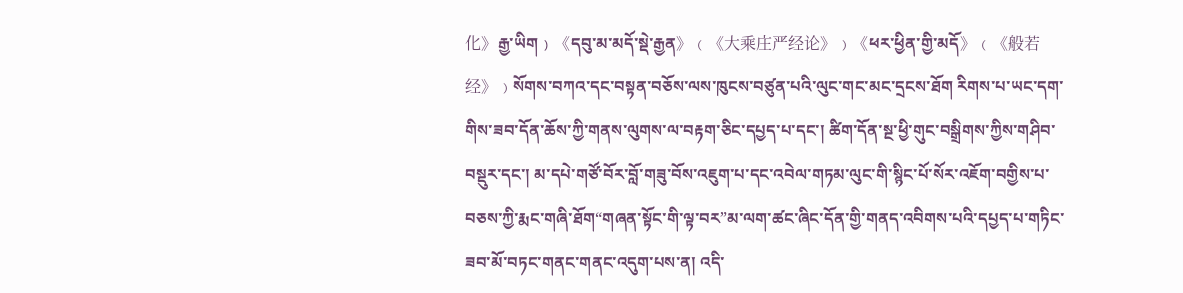化》རྒྱ་ཡིག﹚《དབུ་མ་མདོ་སྡེ་རྒྱན》﹙《大乘庄严经论》﹚《ཕར་ཕྱིན་གྱི་མདོ》﹙《般若经》﹚སོགས་བཀའ་དང་བསྟན་བཅོས་ལས་ཁུངས་བཙུན་པའི་ལུང་གང་མང་དྲངས་ཐོག རིགས་པ་ཡང་དག་གིས་ཟབ་དོན་ཆོས་ཀྱི་གནས་ལུགས་ལ་བརྟག་ཅིང་དཔྱད་པ་དང་། ཚིག་དོན་སྔ་ཕྱི་གུང་བསྒྲིགས་ཀྱིས་གཤིབ་བསྡུར་དང་། མ་དཔེ་གཙོ་བོར་བློ་གཟུ་བོས་འཇུག་པ་དང་འབེལ་གཏམ་ལུང་གི་སྙིང་པོ་སོར་འཇོག་བགྱིས་པ་བཅས་ཀྱི་རྨང་གཞི་ཐོག“གཞན་སྟོང་གི་ལྟ་བར”མ་ལག་ཚང་ཞིང་དོན་གྱི་གནད་འབིགས་པའི་དཔྱད་པ་གཏིང་ཟབ་མོ་བཏང་གནང་གནང་འདུག་པས་ན། འདི་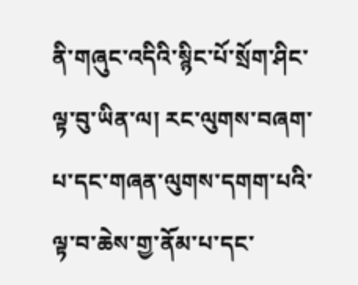ནི་གཞུང་འདིའི་སྙིང་པོ་སྲོག་ཤིང་ལྟ་བུ་ཡིན་ལ། རང་ལུགས་བཞག་པ་དང་གཞན་ལུགས་དགག་པའི་ལྟ་བ་ཆེས་གྱ་ནོམ་པ་དང་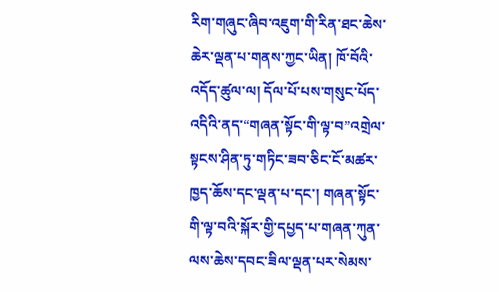རིག་གཞུང་ཞིབ་འཇུག་གི་རིན་ཐང་ཆེས་ཆེར་ལྡན་པ་གནས་ཀྱང་ཡིན། ཁོ་བོའི་འདོད་ཚུལ་ལ། དོལ་པོ་པས་གསུང་པོད་འདིའི་ནད་“གཞན་སྟོང་གི་ལྟ་བ”འགྲེལ་སྟངས་ཤིན་ཏུ་གཏིང་ཟབ་ཅིང་ངོ་མཚར་ཁྱད་ཆོས་དང་ལྡན་པ་དང་། གཞན་སྟོང་གི་ལྟ་བའི་སྐོར་གྱི་དཔྱད་པ་གཞན་ཀུན་ལས་ཆེས་དབང་ཟིལ་ལྡན་པར་སེམས་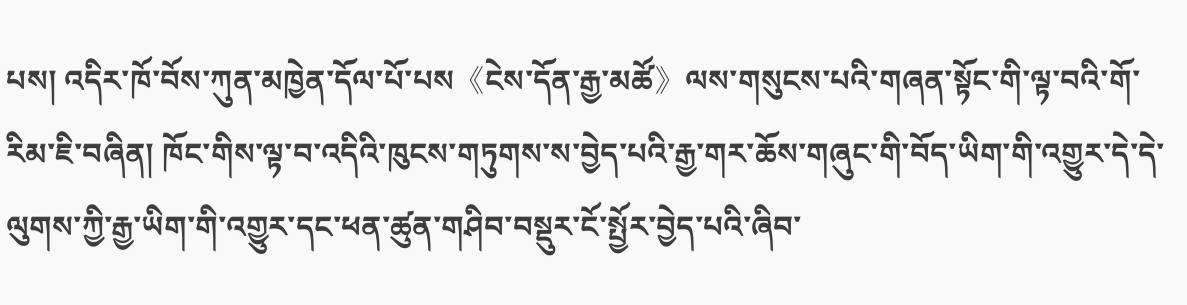པས། འདིར་ཁོ་བོས་ཀུན་མཁྱེན་དོལ་པོ་པས《ངེས་དོན་རྒྱ་མཚོ》ལས་གསུངས་པའི་གཞན་སྟོང་གི་ལྟ་བའི་གོ་རིམ་ཇི་བཞིན། ཁོང་གིས་ལྟ་བ་འདིའི་ཁུངས་གཏུགས་ས་བྱེད་པའི་རྒྱ་གར་ཆོས་གཞུང་གི་བོད་ཡིག་གི་འགྱུར་དེ་དེ་ལུགས་ཀྱི་རྒྱ་ཡིག་གི་འགྱུར་དང་ཕན་ཚུན་གཤིབ་བསྡུར་ངོ་སྤྱོར་བྱེད་པའི་ཞིབ་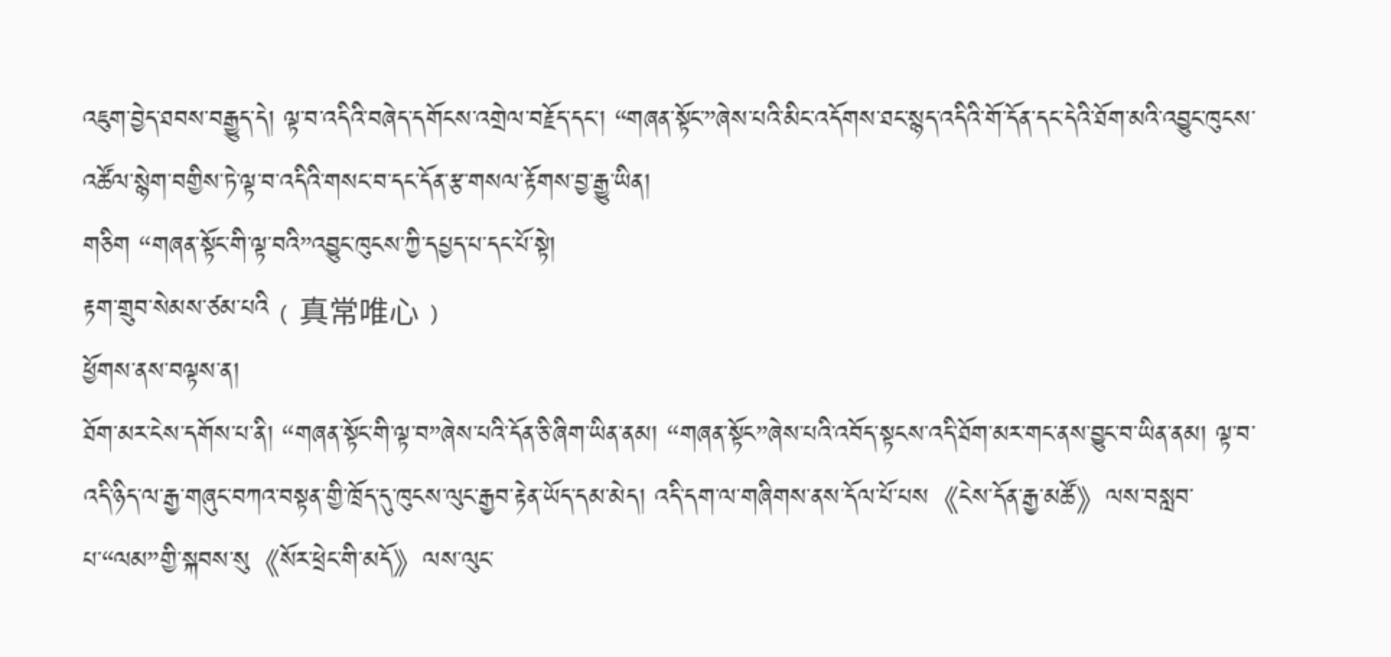འཇུག་བྱེད་ཐབས་བརྒྱུད་དེ། ལྟ་བ་འདིའི་བཞེད་དགོངས་འགྲེལ་བརྗོད་དང་། “གཞན་སྟོང་”ཞེས་པའི་མིང་འདོགས་ཐང་སྙད་འདིའི་གོ་དོན་དང་དེའི་ཐོག་མའི་འབྱུང་ཁུངས་འཚོལ་སྙེག་བགྱིས་ཏེ་ལྟ་བ་འདིའི་གསང་བ་དང་དོན་རྩ་གསལ་རྟོགས་བྱ་རྒྱུ་ཡིན།
གཅིག “གཞན་སྟོང་གི་ལྟ་བའི”འབྱུང་ཁུངས་ཀྱི་དཔྱད་པ་དང་པོ་སྟེ།
རྟག་གྲུབ་སེམས་ཙམ་པའི﹙真常唯心﹚
ཕྱོགས་ནས་བལྟས་ན།
ཐོག་མར་ངེས་དགོས་པ་ནི། “གཞན་སྟོང་གི་ལྟ་བ”ཞེས་པའི་དོན་ཅི་ཞིག་ཡིན་ནམ། “གཞན་སྟོང”ཞེས་པའི་འབོད་སྟངས་འདི་ཐོག་མར་གང་ནས་བྱུང་བ་ཡིན་ནམ། ལྟ་བ་འདི་ཉིད་ལ་རྒྱ་གཞུང་བཀའ་བསྟན་གྱི་ཁྲོད་དུ་ཁུངས་ལུང་རྒྱབ་རྟེན་ཡོད་དམ་མེད། འདི་དག་ལ་གཞིགས་ནས་དོལ་པོ་པས《ངེས་དོན་རྒྱ་མཚོ》ལས་བསླབ་པ་“ལམ”གྱི་སྐབས་སུ《སོར་ཕྲེང་གི་མདོ》ལས་ལུང་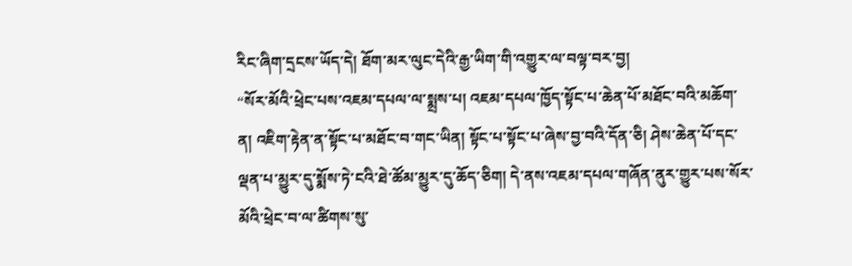རིང་ཞིག་དྲངས་ཡོད་དེ། ཐོག་མར་ལུང་དེའི་རྒྱ་ཡིག་གི་འགྱུར་ལ་བལྟ་བར་བྱ།
“སོར་མོའི་ཕྲེང་པས་འཇམ་དཔལ་ལ་སྨྲས་པ། འཇམ་དཔལ་ཁྱོད་སྟོང་པ་ཆེན་པོ་མཐོང་བའི་མཆོག་ན། འཇིག་རྟེན་ན་སྟོང་པ་མཐོང་བ་གང་ཡིན། སྟོང་པ་སྟོང་པ་ཞེས་བྱ་བའི་དོན་ཅི། ཤེས་ཆེན་པོ་དང་ལྡན་པ་མྱུར་དུ་སྨོས་ཏེ་ངའི་ཐེ་ཚོམ་མྱུར་དུ་ཆོད་ཅིག། དེ་ནས་འཇམ་དཔལ་གཞོན་ནུར་གྱུར་པས་སོར་མོའི་ཕྲེང་བ་ལ་ཚིགས་སུ་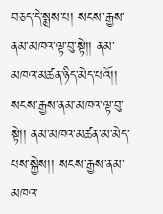བཅད་དེ་སྨྲས་པ། སངས་རྒྱས་ནམ་མཁའ་ལྟ་བུ་སྟེ།། ནམ་མཁའ་མཚན་ཉིད་མེད་པའོ།། སངས་རྒྱས་ནམ་མཁའ་ལྟ་བུ་སྟེ།། ནམ་མཁའ་མཚན་མ་མེད་པས་སྐྱེས།། སངས་རྒྱས་ནམ་མཁའ་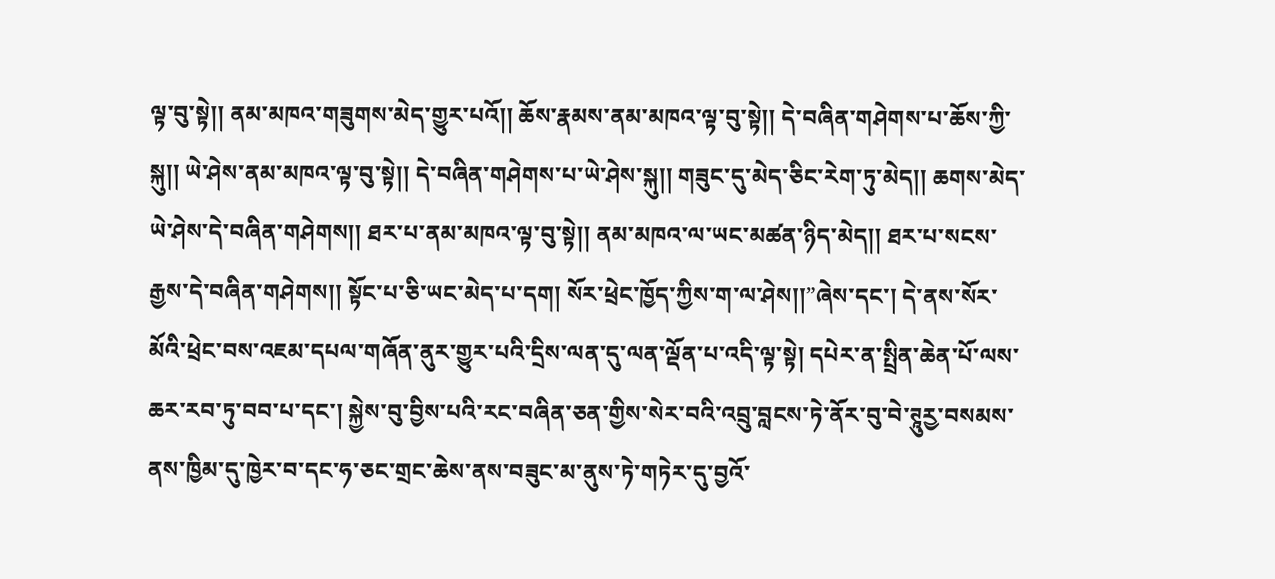ལྟ་བུ་སྟེ།། ནམ་མཁའ་གཟུགས་མེད་གྱུར་པའོ།། ཆོས་རྣམས་ནམ་མཁའ་ལྟ་བུ་སྟེ།། དེ་བཞིན་གཤེགས་པ་ཆོས་ཀྱི་སྐུ།། ཡེ་ཤེས་ནམ་མཁའ་ལྟ་བུ་སྟེ།། དེ་བཞིན་གཤེགས་པ་ཡེ་ཤེས་སྐུ།། གཟུང་དུ་མེད་ཅིང་རེག་ཏུ་མེད།། ཆགས་མེད་ཡེ་ཤེས་དེ་བཞིན་གཤེགས།། ཐར་པ་ནམ་མཁའ་ལྟ་བུ་སྟེ།། ནམ་མཁའ་ལ་ཡང་མཚན་ཉིད་མེད།། ཐར་པ་སངས་རྒྱས་དེ་བཞིན་གཤེགས།། སྟོང་པ་ཅི་ཡང་མེད་པ་དག། སོར་ཕྲེང་ཁྱོད་ཀྱིས་ག་ལ་ཤེས།།”ཞེས་དང་། དེ་ནས་སོར་མོའི་ཕྲེང་བས་འཇམ་དཔལ་གཞོན་ནུར་གྱུར་པའི་དྲིས་ལན་དུ་ལན་ལྡོན་པ་འདི་ལྟ་སྟེ། དཔེར་ན་སྤྲིན་ཆེན་པོ་ལས་ཆར་རབ་ཏུ་བབ་པ་དང་། སྐྱེས་བུ་བྱིས་པའི་རང་བཞིན་ཅན་གྱིས་སེར་བའི་འབྲུ་བླངས་ཏེ་ནོར་བུ་བེ་ཊཱུརྱ་བསམས་ནས་ཁྱིམ་དུ་ཁྱེར་བ་དང་ཧ་ཅང་གྲང་ཆེས་ནས་བཟུང་མ་ནུས་ཏེ་གཏེར་དུ་བྱའོ་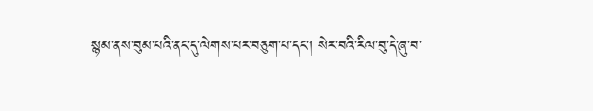སྙམ་ནས་བུམ་པའི་ནང་དུ་ལེགས་པར་བཅུག་པ་དང་། སེར་བའི་རིལ་བུ་དེ་ཞུ་བ་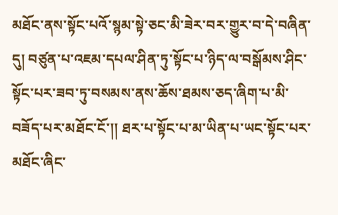མཐོང་ནས་སྟོང་པའོ་སྙམ་སྟེ་ཅང་མི་ཟེར་བར་གྱུར་བ་དེ་བཞིན་དུ། བཙུན་པ་འཇམ་དཔལ་ཤིན་ཏུ་སྟོང་པ་ཉིད་ལ་བསྒོམས་ཤིང་སྟོང་པར་ཟབ་ཏུ་བསམས་ནས་ཆོས་ཐམས་ཅད་ཞིག་པ་མི་བཟོད་པར་མཐོང་ངོ་།། ཐར་པ་སྟོང་པ་མ་ཡིན་པ་ཡང་སྟོང་པར་མཐོང་ཞིང་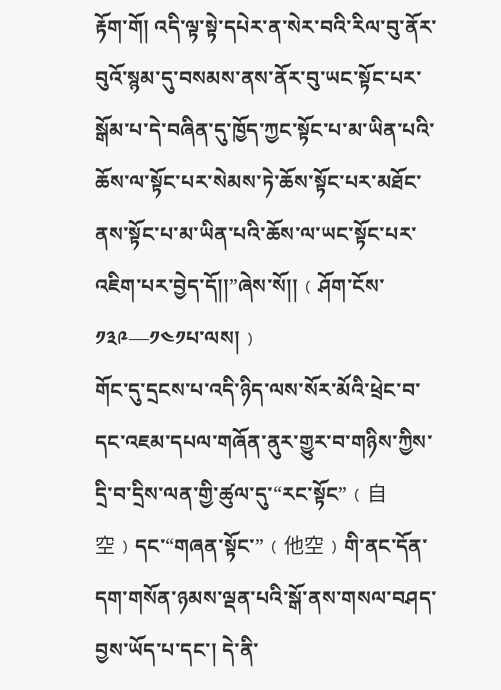རྟོག་གོ། འདི་ལྟ་སྟེ་དཔེར་ན་སེར་བའི་རིལ་བུ་ནོར་བུའོ་སྙམ་དུ་བསམས་ནས་ནོར་བུ་ཡང་སྟོང་པར་སྒོམ་པ་དེ་བཞིན་དུ་ཁྱོད་ཀྱང་སྟོང་པ་མ་ཡིན་པའི་ཆོས་ལ་སྟོང་པར་སེམས་ཏེ་ཆོས་སྟོང་པར་མཐོང་ནས་སྟོང་པ་མ་ཡིན་པའི་ཆོས་ལ་ཡང་སྟོང་པར་འཇིག་པར་བྱེད་དོ།།”ཞེས་སོ།།﹙ཤོག་ངོས་༡༣༩—༡༤༡པ་ལས།﹚
གོང་དུ་དྲངས་པ་འདི་ཉིད་ལས་སོར་མོའི་ཕྲེང་བ་དང་འཇམ་དཔལ་གཞོན་ནུར་གྱུར་བ་གཉིས་ཀྱིས་དྲི་བ་དྲིས་ལན་གྱི་ཚུལ་དུ་“རང་སྟོང”﹙自空﹚དང་“གཞན་སྟོང་”﹙他空﹚གི་ནང་དོན་དག་གསོན་ཉམས་ལྡན་པའི་སྒོ་ནས་གསལ་བཤད་བྱས་ཡོད་པ་དང་། དེ་ནི་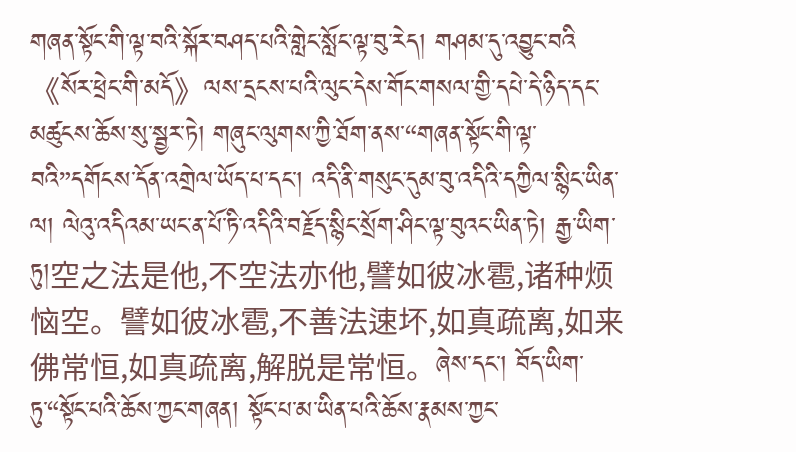གཞན་སྟོང་གི་ལྟ་བའི་སྐོར་བཤད་པའི་གླེང་སློང་ལྟ་བུ་རེད། གཤམ་དུ་འབྱུང་བའི《སོར་ཕྲེང་གི་མདོ》ལས་དྲངས་པའི་ལུང་དེས་གོང་གསལ་གྱི་དཔེ་དེ་ཉིད་དང་མཚུངས་ཆོས་སུ་སྦྱར་ཏེ། གཞུང་ལུགས་ཀྱི་ཐོག་ནས་“གཞན་སྟོང་གི་ལྟ་བའི”དགོངས་དོན་འགྲེལ་ཡོད་པ་དང་། འདི་ནི་གསུང་དུམ་བུ་འདིའི་དཀྱིལ་སྙིང་ཡིན་ལ། ལེའུ་འདིའམ་ཡང་ན་པོ་ཏི་འདིའི་བརྗོད་སྙིང་སྲོག་ཤིང་ལྟ་བུའང་ཡིན་ཏེ། རྒྱ་ཡིག་ཏུ།空之法是他,不空法亦他,譬如彼冰雹,诸种烦恼空。譬如彼冰雹,不善法速坏,如真疏离,如来佛常恒,如真疏离,解脱是常恒。ཞེས་དང་། བོད་ཡིག་ཏུ་“སྟོང་པའི་ཆོས་ཀྱང་གཞན། སྟོང་པ་མ་ཡིན་པའི་ཆོས་རྣམས་ཀྱང་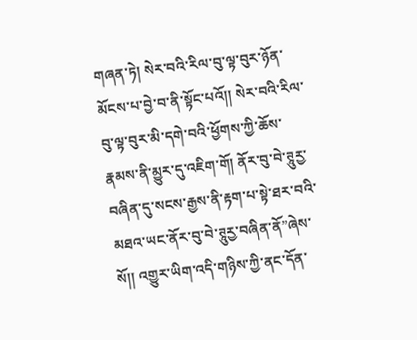གཞན་ཏེ། སེར་བའི་རིལ་བུ་ལྟ་བུར་ཉོན་མོངས་པ་བྱེ་བ་ནི་སྟོང་པའོ།། སེར་བའི་རིལ་བུ་ལྟ་བུར་མི་དགེ་བའི་ཕྱོགས་ཀྱི་ཆོས་རྣམས་ནི་མྱུར་དུ་འཇིག་གོ། ནོར་བུ་བེ་ཊཱུརྱ་བཞིན་དུ་སངས་རྒྱས་ནི་རྟག་པ་སྟེ་ཐར་བའི་མཐའ་ཡང་ནོར་བུ་བེ་ཊཱུརྱ་བཞིན་ནོ”ཞེས་སོ།། འགྱུར་ཡིག་འདི་གཉིས་ཀྱི་ནང་དོན་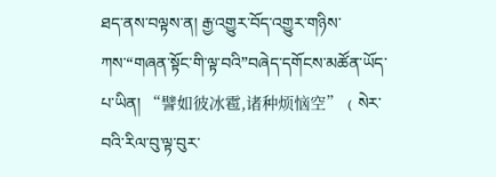ཐད་ནས་བལྟས་ན། རྒྱ་འགྱུར་བོད་འགྱུར་གཉིས་ཀས་“གཞན་སྟོང་གི་ལྟ་བའི”བཞེད་དགོངས་མཚོན་ཡོད་པ་ཡིན། “譬如彼冰雹,诸种烦恼空”﹙སེར་བའི་རིལ་བུ་ལྟ་བུར་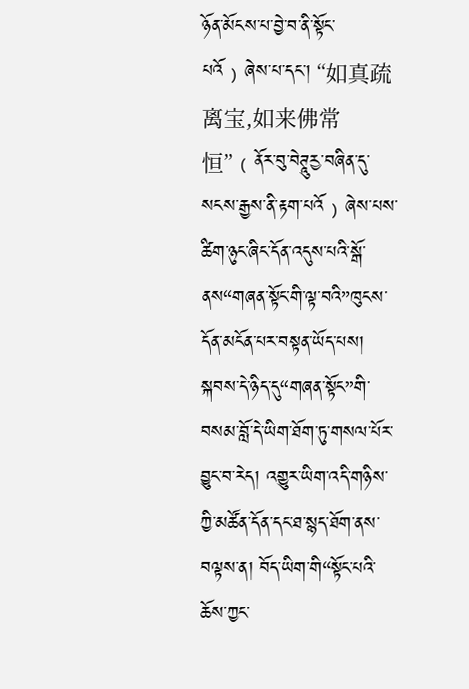ཉོན་མོངས་པ་བྱེ་བ་ནི་སྟོང་པའོ﹚ཞེས་པ་དང་། “如真疏离宝,如来佛常恒”﹙ནོར་བུ་བེཊཱུརྱ་བཞིན་དུ་སངས་རྒྱས་ནི་རྟག་པའོ﹚ཞེས་པས་ཚིག་ཉུང་ཞིང་དོན་འདུས་པའི་སྒོ་ནས“གཞན་སྟོང་གི་ལྟ་བའི”ཁུངས་དོན་མངོན་པར་བསྟན་ཡོད་པས། སྐབས་དེ་ཉིད་དུ“གཞན་སྟོང”གི་བསམ་བློ་དེ་ཡིག་ཐོག་ཏུ་གསལ་པོར་བྱུང་བ་རེད། འགྱུར་ཡིག་འདི་གཉིས་ཀྱི་མཚོན་དོན་དང་ཐ་སྙད་ཐོག་ནས་བལྟས་ན། བོད་ཡིག་གི“སྟོང་པའི་ཆོས་ཀྱང་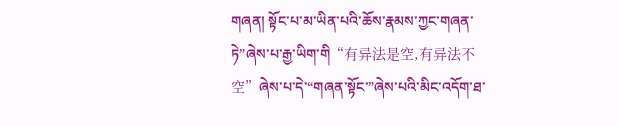གཞན། སྟོང་པ་མ་ཡིན་པའི་ཆོས་རྣམས་ཀྱང་གཞན་ཏེ”ཞེས་པ་རྒྱ་ཡིག་གི“有异法是空,有异法不空”ཞེས་པ་དེ་“གཞན་སྟོང་”ཞེས་པའི་མིང་འདོག་ཐ་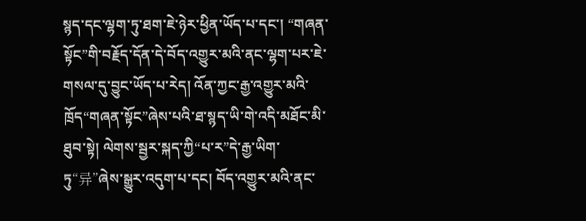སྙད་དང་ལྷག་ཏུ་ཐག་ཇེ་ཉེར་ཕྱིན་ཡོད་པ་དང་། “གཞན་སྟོང”གི་བརྗོད་དོན་དེ་བོད་འགྱུར་མའི་ནང་ལྷག་པར་ཇེ་གསལ་དུ་བྱུང་ཡོད་པ་རེད། འོན་ཀྱང་རྒྱ་འགྱུར་མའི་ཁྲོད“གཞན་སྟོང”ཞེས་པའི་ཐ་སྙད་ཡི་གེ་འདི་མཐོང་མི་ཐུབ་སྟེ། ལེགས་སྦྱར་སྐད་ཀྱི“པ་ར”དེ་རྒྱ་ཡིག་ཏུ“异”ཞེས་སྒྱུར་འདུག་པ་དང། བོད་འགྱུར་མའི་ནང་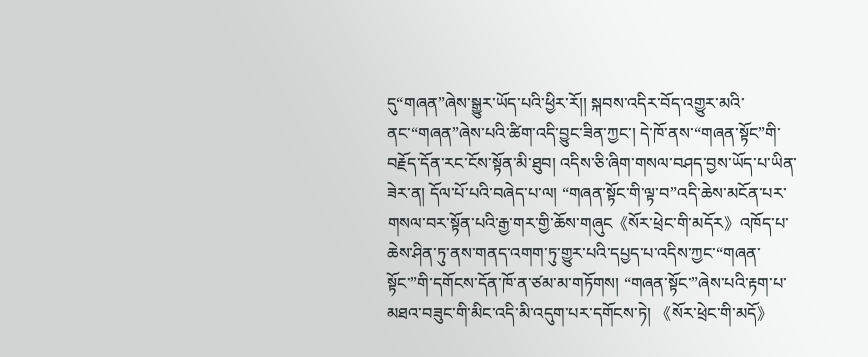དུ“གཞན”ཞེས་སྒྱུར་ཡོད་པའི་ཕྱིར་རོ།། སྐབས་འདིར་བོད་འགྱུར་མའི་ནང་“གཞན”ཞེས་པའི་ཚིག་འདི་བྱུང་ཟིན་ཀྱང་། དེ་ཁོ་ནས་“གཞན་སྟོང”གི་བརྗོད་དོན་རང་ངོས་སྟོན་མི་ཐུབ། འདིས་ཅི་ཞིག་གསལ་བཤད་བྱས་ཡོད་པ་ཡིན་ཟེར་ན། དོལ་པོ་པའི་བཞེད་པ་ལ། “གཞན་སྟོང་གི་ལྟ་བ”འདི་ཆེས་མངོན་པར་གསལ་བར་སྟོན་པའི་རྒྱ་གར་གྱི་ཆོས་གཞུང《སོར་ཕྲེང་གི་མདོར》འཁོད་པ་ཆེས་ཤིན་ཏུ་ནས་གནད་འགག་ཏུ་གྱུར་པའི་དཔྱད་པ་འདིས་ཀྱང་“གཞན་སྟོང་”གི་དགོངས་དོན་ཁོ་ན་ཙམ་མ་གཏོགས། “གཞན་སྟོང་”ཞེས་པའི་རྟག་པ་མཐའ་བཟུང་གི་མིང་འདི་མི་འདུག་པར་དགོངས་ཏེ། 《སོར་ཕྲེང་གི་མདོ》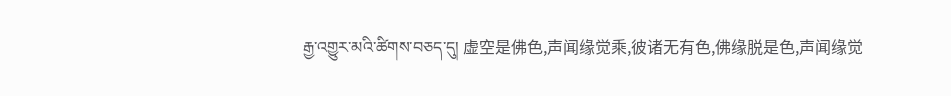རྒྱ་འགྱུར་མའི་ཚིགས་བཅད་དུ། 虚空是佛色,声闻缘觉乘,彼诸无有色,佛缘脱是色,声闻缘觉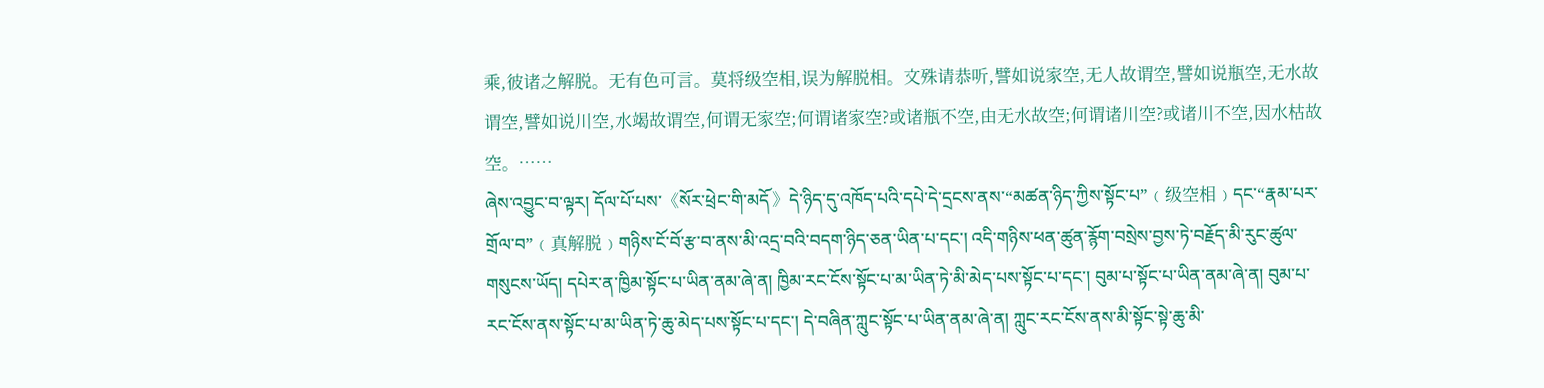乘,彼诸之解脱。无有色可言。莫将级空相,误为解脱相。文殊请恭听,譬如说家空,无人故谓空,譬如说瓶空,无水故谓空,譬如说川空,水竭故谓空,何谓无家空;何谓诸家空?或诸瓶不空,由无水故空;何谓诸川空?或诸川不空,因水枯故空。……
ཞེས་འབྱུང་བ་ལྟར། དོལ་པོ་པས་《སོར་ཕྲེང་གི་མདོ》དེ་ཉིད་དུ་འཁོད་པའི་དཔེ་དེ་དྲངས་ནས་“མཚན་ཉིད་ཀྱིས་སྟོང་པ”﹙级空相﹚དང་“རྣམ་པར་གྲོལ་བ”﹙真解脱﹚གཉིས་ངོ་བོ་རྩ་བ་ནས་མི་འདྲ་བའི་བདག་ཉིད་ཅན་ཡིན་པ་དང་། འདི་གཉིས་ཕན་ཚུན་རྙོག་བསྲེས་བྱས་ཏེ་བརྗོད་མི་རུང་ཚུལ་གསུངས་ཡོད། དཔེར་ན་ཁྱིམ་སྟོང་པ་ཡིན་ནམ་ཞེ་ན། ཁྱིམ་རང་ངོས་སྟོང་པ་མ་ཡིན་ཏེ་མི་མེད་པས་སྟོང་པ་དང་། བུམ་པ་སྟོང་པ་ཡིན་ནམ་ཞེ་ན། བུམ་པ་རང་ངོས་ནས་སྟོང་པ་མ་ཡིན་ཏེ་ཆུ་མེད་པས་སྟོང་པ་དང་། དེ་བཞིན་ཀླུང་སྟོང་པ་ཡིན་ནམ་ཞེ་ན། ཀླུང་རང་ངོས་ནས་མི་སྟོང་སྟེ་ཆུ་མི་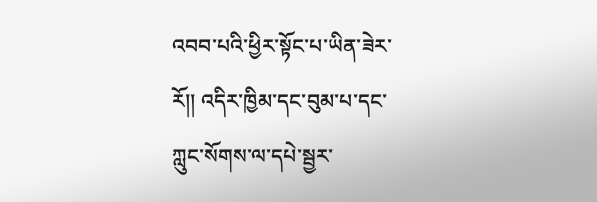འབབ་པའི་ཕྱིར་སྟོང་པ་ཡིན་ཟེར་རོ།། འདིར་ཁྱིམ་དང་བུམ་པ་དང་ཀླུང་སོགས་ལ་དཔེ་སྦྱར་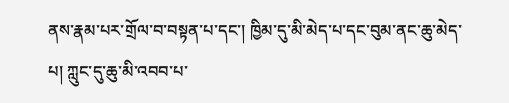ནས་རྣམ་པར་གྲོལ་བ་བསྟན་པ་དང་། ཁྱིམ་དུ་མི་མེད་པ་དང་བུམ་ནང་ཆུ་མེད་པ། ཀླུང་དུ་ཆུ་མི་འབབ་པ་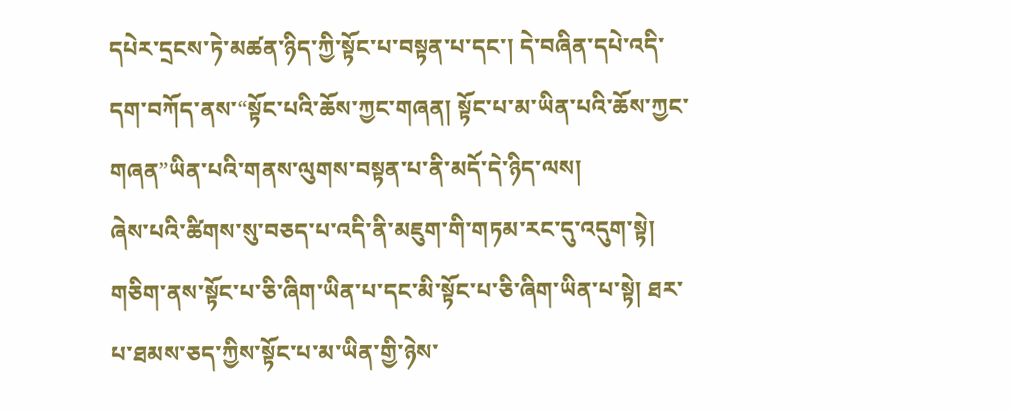དཔེར་དྲངས་ཏེ་མཚན་ཉིད་ཀྱི་སྟོང་པ་བསྟན་པ་དང་། དེ་བཞིན་དཔེ་འདི་དག་བཀོད་ནས་“སྟོང་པའི་ཆོས་ཀྱང་གཞན། སྟོང་པ་མ་ཡིན་པའི་ཆོས་ཀྱང་གཞན”ཡིན་པའི་གནས་ལུགས་བསྟན་པ་ནི་མདོ་དེ་ཉིད་ལས།
ཞེས་པའི་ཚིགས་སུ་བཅད་པ་འདི་ནི་མཇུག་གི་གཏམ་རང་དུ་འདུག་སྟེ། གཅིག་ནས་སྟོང་པ་ཅི་ཞིག་ཡིན་པ་དང་མི་སྟོང་པ་ཅི་ཞིག་ཡིན་པ་སྟེ། ཐར་པ་ཐམས་ཅད་ཀྱིས་སྟོང་པ་མ་ཡིན་གྱི་ཉེས་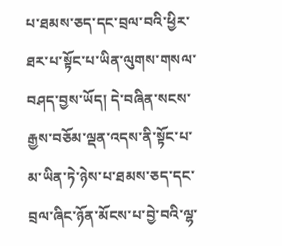པ་ཐམས་ཅད་དང་བྲལ་བའི་ཕྱིར་ཐར་པ་སྟོང་པ་ཡིན་ལུགས་གསལ་བཤད་བྱས་ཡོད། དེ་བཞིན་སངས་རྒྱས་བཅོམ་ལྡན་འདས་ནི་སྟོང་པ་མ་ཡིན་ཏེ་ཉེས་པ་ཐམས་ཅད་དང་བྲལ་ཞིང་ཉོན་མོངས་པ་བྱེ་བའི་ལྷ་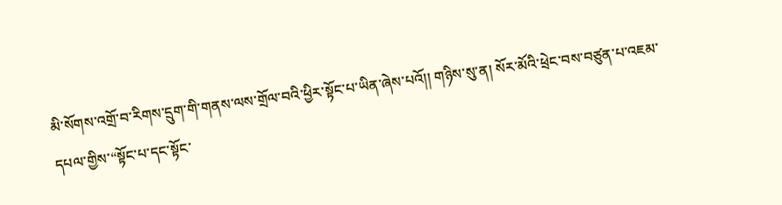མི་སོགས་འགྲོ་བ་རིགས་དྲུག་གི་གནས་ལས་གྲོལ་བའི་ཕྱིར་སྟོང་པ་ཡིན་ཞེས་པའོ།། གཉིས་སུ་ན། སོར་མོའི་ཕྲེང་བས་བཙུན་པ་འཇམ་དཔལ་གྱིས་“སྟོང་པ་དང་སྟོང་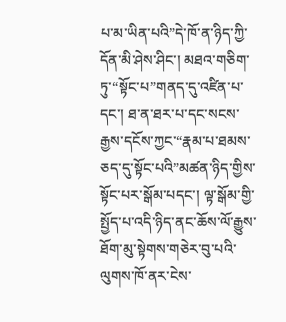པ་མ་ཡིན་པའི”དེ་ཁོ་ན་ཉིད་ཀྱི་དོན་མི་ཤེས་ཤིང་། མཐའ་གཅིག་ཏུ་“སྟོང་པ”གནད་དུ་འཛིན་པ་དང་། ཐ་ན་ཐར་པ་དང་སངས་རྒྱས་དངོས་ཀྱང་“རྣམ་པ་ཐམས་ཅད་དུ་སྟོང་པའི”མཚན་ཉིད་གྱིས་སྟོང་པར་སྒོམ་པདང་། ལྟ་སྒོམ་གྱི་སྤྱོད་པ་འདི་ཉིད་ནང་ཆོས་ལོ་རྒྱུས་ཐོག་མུ་སྟེགས་གཅེར་བུ་པའི་ལུགས་ཁོ་ནར་ངེས་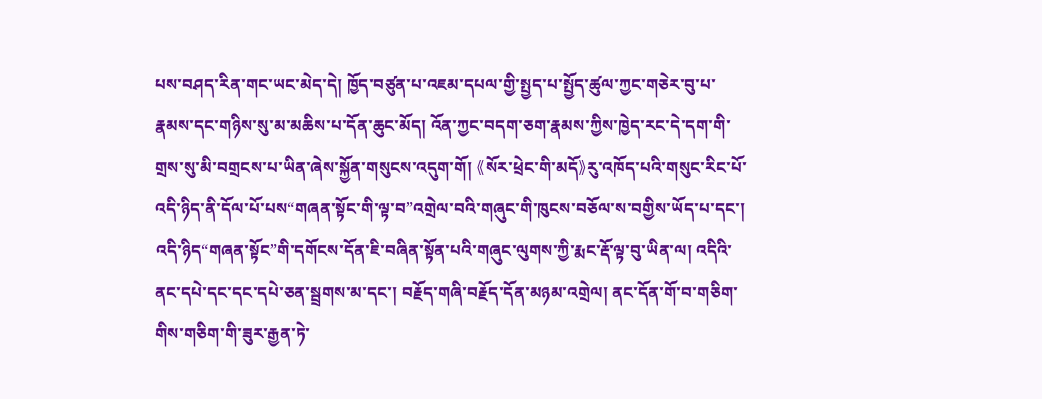པས་བཤད་རིན་གང་ཡང་མེད་དེ། ཁྱོད་བཙུན་པ་འཇམ་དཔལ་གྱི་སྤྱད་པ་སྤྱོད་ཚུལ་ཀྱང་གཅེར་བུ་པ་རྣམས་དང་གཉིས་སུ་མ་མཆིས་པ་དོན་ཆུང་མོད། འོན་ཀྱང་བདག་ཅག་རྣམས་ཀྱིས་ཁྱེད་རང་དེ་དག་གི་གྲས་སུ་མི་བགྲངས་པ་ཡིན་ཞེས་སྐྱོན་གསུངས་འདུག་གོ། 《སོར་ཕྲེང་གི་མདོ》རུ་འཁོད་པའི་གསུང་རིང་པོ་འདི་ཉིད་ནི་དོལ་པོ་པས“གཞན་སྟོང་གི་ལྟ་བ”འགྲེལ་བའི་གཞུང་གི་ཁུངས་བཅོལ་ས་བགྱིས་ཡོད་པ་དང་། འདི་ཉིད“གཞན་སྟོང”གི་དགོངས་དོན་ཇི་བཞིན་སྟོན་པའི་གཞུང་ལུགས་ཀྱི་རྨང་རྡོ་ལྟ་བུ་ཡིན་ལ། འདིའི་ནང་དཔེ་དང་དང་དཔེ་ཅན་སྦྲགས་མ་དང་། བརྗོད་གཞི་བརྗོད་དོན་མཉམ་འགྲེལ། ནང་དོན་གོ་བ་གཅིག་གིས་གཅིག་གི་ཟུར་རྒྱན་ཏེ་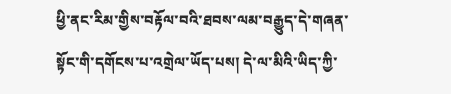ཕྱི་ནང་རིམ་གྱིས་བརྟོལ་བའི་ཐབས་ལམ་བརྒྱུད་དེ་གཞན་སྟོང་གི་དགོངས་པ་འགྲེལ་ཡོད་པས། དེ་ལ་མིའི་ཡིད་ཀྱི་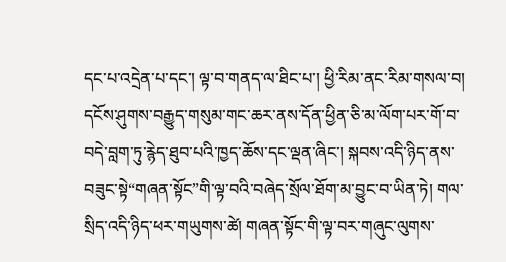དང་པ་འདྲེན་པ་དང་། ལྟ་བ་གནད་ལ་ཐིང་པ་། ཕྱི་རིམ་ནང་རིམ་གསལ་བ། དངོས་ཤུགས་བརྒྱུད་གསུམ་གང་ཆར་ནས་དོན་ཕྱིན་ཅི་མ་ལོག་པར་གོ་བ་བདེ་བླག་ཏུ་རྙེད་ཐུབ་པའི་ཁྱད་ཆོས་དང་ལྡན་ཞིང་། སྐབས་འདི་ཉིད་ནས་བཟུང་སྟེ“གཞན་སྟོང”གི་ལྟ་བའི་བཞེད་སྲོལ་ཐོག་མ་བྱུང་བ་ཡིན་ཏེ། གལ་སྲིད་འདི་ཉིད་ཕར་གཡུགས་ཚེ། གཞན་སྟོང་གི་ལྟ་བར་གཞུང་ལུགས་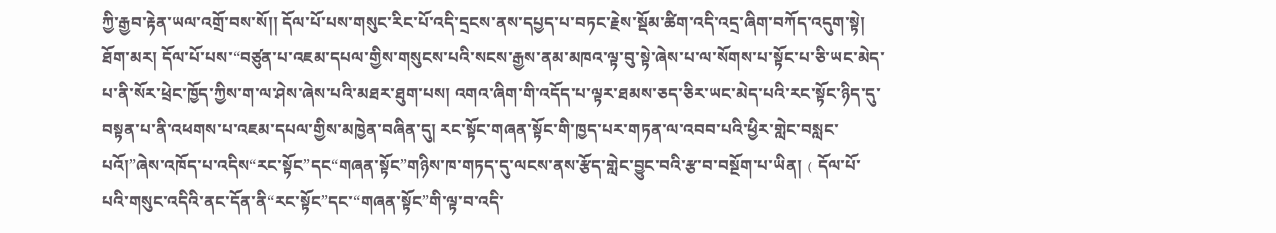ཀྱི་རྒྱབ་རྟེན་ཡལ་འགྲོ་བས་སོ།། དོལ་པོ་པས་གསུང་རིང་པོ་འདི་དྲངས་ནས་དཔྱད་པ་བཏང་རྗེས་སྡོམ་ཚིག་འདི་འདྲ་ཞིག་བཀོད་འདུག་སྟེ།
ཐོག་མར། དོལ་པོ་པས་“བཙུན་པ་འཇམ་དཔལ་གྱིས་གསུངས་པའི་སངས་རྒྱས་ནམ་མཁའ་ལྟ་བུ་སྟེ་ཞེས་པ་ལ་སོགས་པ་སྟོང་པ་ཅི་ཡང་མེད་པ་ནི་སོར་ཕྲེང་ཁྱོད་ཀྱིས་ག་ལ་ཤེས་ཞེས་པའི་མཐར་ཐུག་པས། འགའ་ཞིག་གི་འདོད་པ་ལྟར་ཐམས་ཅད་ཅིར་ཡང་མེད་པའི་རང་སྟོང་ཉིད་དུ་བསྟན་པ་ནི་འཕགས་པ་འཇམ་དཔལ་གྱིས་མཁྱེན་བཞིན་དུ། རང་སྟོང་གཞན་སྟོང་གི་ཁྱད་པར་གཏན་ལ་འབབ་པའི་ཕྱིར་གླེང་བསླང་པའོ།”ཞེས་འཁོད་པ་འདིས“རང་སྟོང”དང“གཞན་སྟོང”གཉིས་ཁ་གཏད་དུ་ལངས་ནས་རྩོད་གླེང་བྱུང་བའི་རྩ་བ་བསྔོག་པ་ཡིན།﹙དོལ་པོ་པའི་གསུང་འདིའི་ནང་དོན་ནི“རང་སྟོང”དང་“གཞན་སྟོང”གི་ལྟ་བ་འདི་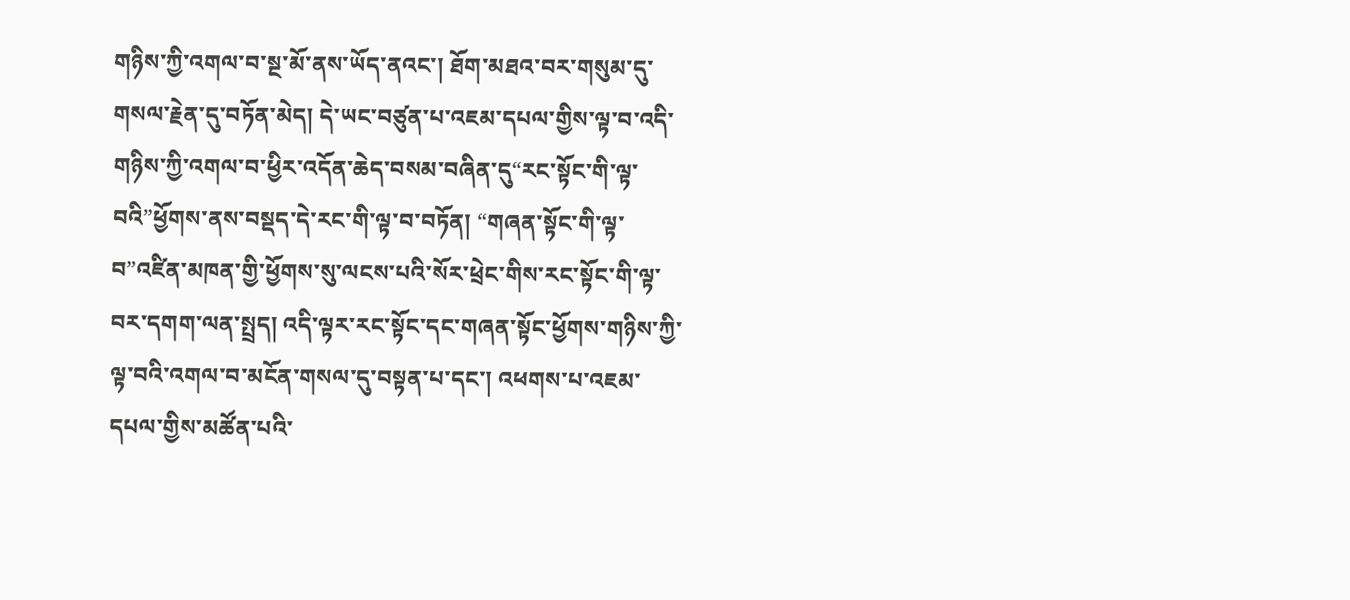གཉིས་ཀྱི་འགལ་བ་སྔ་མོ་ནས་ཡོད་ནའང་། ཐོག་མཐའ་བར་གསུམ་དུ་གསལ་རྗེན་དུ་བཏོན་མེད། དེ་ཡང་བཙུན་པ་འཇམ་དཔལ་གྱིས་ལྟ་བ་འདི་གཉིས་ཀྱི་འགལ་བ་ཕྱིར་འདོན་ཆེད་བསམ་བཞིན་དུ“རང་སྟོང་གི་ལྟ་བའི”ཕྱོགས་ནས་བསྡད་དེ་རང་གི་ལྟ་བ་བཏོན། “གཞན་སྟོང་གི་ལྟ་བ”འཛིན་མཁན་གྱི་ཕྱོགས་སུ་ལངས་པའི་སོར་ཕྲེང་གིས་རང་སྟོང་གི་ལྟ་བར་དགག་ལན་སྤྲད། འདི་ལྟར་རང་སྟོང་དང་གཞན་སྟོང་ཕྱོགས་གཉིས་ཀྱི་ལྟ་བའི་འགལ་བ་མངོན་གསལ་དུ་བསྟན་པ་དང་། འཕགས་པ་འཇམ་དཔལ་གྱིས་མཚོན་པའི་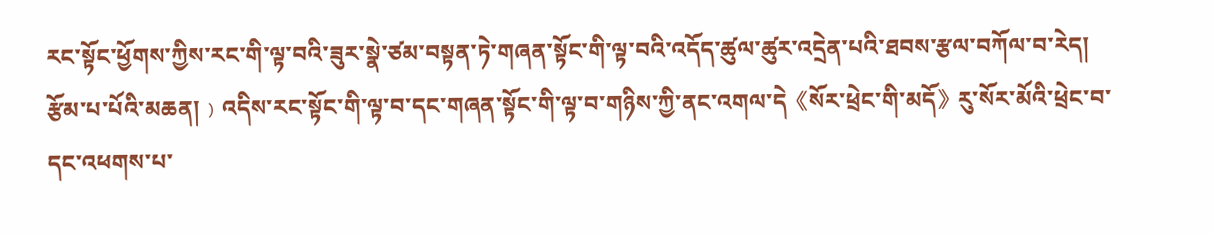རང་སྟོང་ཕྱོགས་ཀྱིས་རང་གི་ལྟ་བའི་ཟུར་སྣེ་ཙམ་བསྟན་ཏེ་གཞན་སྟོང་གི་ལྟ་བའི་འདོད་ཚུལ་ཚུར་འདྲེན་པའི་ཐབས་རྩལ་བཀོལ་བ་རེད། རྩོམ་པ་པོའི་མཆན།﹚འདིས་རང་སྟོང་གི་ལྟ་བ་དང་གཞན་སྟོང་གི་ལྟ་བ་གཉིས་ཀྱི་ནང་འགལ་དེ《སོར་ཕྲེང་གི་མདོ》རུ་སོར་མོའི་ཕྲེང་བ་དང་འཕགས་པ་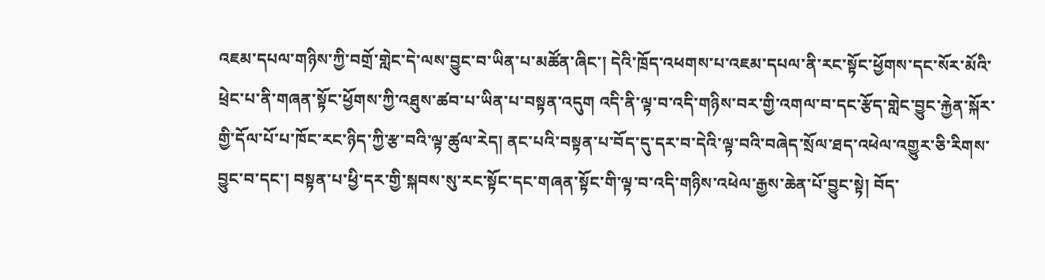འཇམ་དཔལ་གཉིས་ཀྱི་བགྲོ་གླེང་དེ་ལས་བྱུང་བ་ཡིན་པ་མཚོན་ཞིང་། དེའི་ཁྲོད་འཕགས་པ་འཇམ་དཔལ་ནི་རང་སྟོང་ཕྱོགས་དང་སོར་མོའི་ཕྲེང་པ་ནི་གཞན་སྟོང་ཕྱོགས་ཀྱི་འཐུས་ཚབ་པ་ཡིན་པ་བསྟན་འདུག འདི་ནི་ལྟ་བ་འདི་གཉིས་བར་གྱི་འགལ་བ་དང་རྩོད་གླེང་བྱུང་རྐྱེན་སྐོར་གྱི་དོལ་པོ་པ་ཁོང་རང་ཉིད་ཀྱི་རྩ་བའི་ལྟ་ཚུལ་རེད། ནང་པའི་བསྟན་པ་བོད་དུ་དར་བ་དེའི་ལྟ་བའི་བཞེད་སྲོལ་ཐད་འཕེལ་འགྱུར་ཅི་རིགས་བྱུང་བ་དང་། བསྟན་པ་ཕྱི་དར་གྱི་སྐབས་སུ་རང་སྟོང་དང་གཞན་སྟོང་གི་ལྟ་བ་འདི་གཉིས་འཕེལ་རྒྱས་ཆེན་པོ་བྱུང་སྟེ། བོད་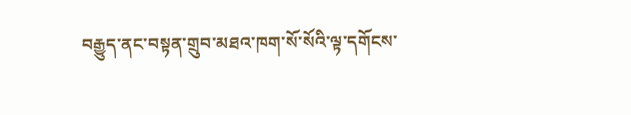བརྒྱུད་ནང་བསྟན་གྲུབ་མཐའ་ཁག་སོ་སོའི་ལྟ་དགོངས་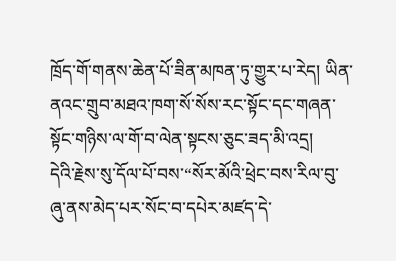ཁྲོད་གོ་གནས་ཆེན་པོ་ཟིན་མཁན་ཏུ་གྱུར་པ་རེད། ཡིན་ནའང་གྲུབ་མཐའ་ཁག་སོ་སོས་རང་སྟོང་དང་གཞན་སྟོང་གཉིས་ལ་གོ་བ་ལེན་སྟངས་ཅུང་ཟད་མི་འདྲ།
དེའི་རྗེས་སུ་དོལ་པོ་བས་“སོར་མོའི་ཕྲེང་བས་རིལ་བུ་ཞུ་ནས་མེད་པར་སོང་བ་དཔེར་མཛད་དེ་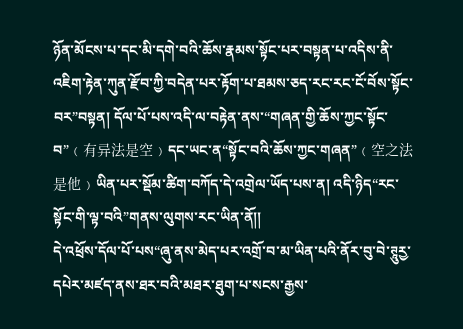ཉོན་མོངས་པ་དང་མི་དགེ་བའི་ཆོས་རྣམས་སྟོང་པར་བསྟན་པ་འདིས་ནི་འཇིག་རྟེན་ཀུན་རྫོབ་ཀྱི་བདེན་པར་རྟོག་པ་ཐམས་ཅད་རང་རང་ངོ་བོས་སྟོང་བར”བསྟན། དོལ་པོ་པས་འདི་ལ་བརྟེན་ནས་“གཞན་གྱི་ཆོས་ཀྱང་སྟོང་བ”﹙有异法是空﹚དང་ཡང་ན“སྟོང་བའི་ཆོས་ཀྱང་གཞན”﹙空之法是他﹚ཡིན་པར་སྡོམ་ཚིག་བཀོད་དེ་འགྲེལ་ཡོད་པས་ན། འདི་ཉིད“རང་སྟོང་གི་ལྟ་བའི”གནས་ལུགས་རང་ཡིན་ནོ།།
དེ་འཕྲོས་དོལ་པོ་པས“ཞུ་ནས་མེད་པར་འགྲོ་བ་མ་ཡིན་པའི་ནོར་བུ་བེ་ཊཱུརྱ་དཔེར་མཛད་ནས་ཐར་བའི་མཐར་ཐུག་པ་སངས་རྒྱས་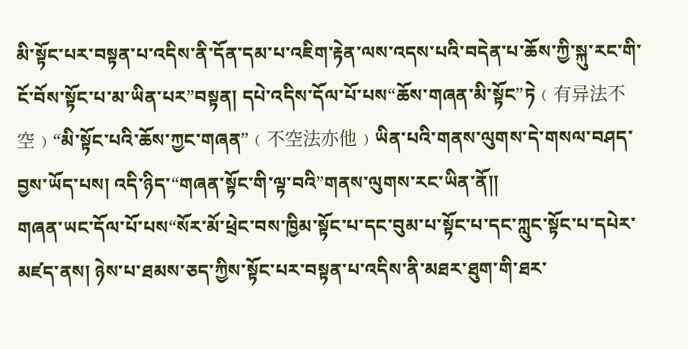མི་སྟོང་པར་བསྟན་པ་འདིས་ནི་དོན་དམ་པ་འཇིག་རྟེན་ལས་འདས་པའི་བདེན་པ་ཆོས་ཀྱི་སྐུ་རང་གི་ངོ་བོས་སྟོང་པ་མ་ཡིན་པར”བསྟན། དཔེ་འདིས་དོལ་པོ་པས“ཆོས་གཞན་མི་སྟོང”ཏེ﹙有异法不空﹚“མི་སྟོང་པའི་ཆོས་ཀྱང་གཞན”﹙不空法亦他﹚ཡིན་པའི་གནས་ལུགས་དེ་གསལ་བཤད་བྱས་ཡོད་པས། འདི་ཉིད་“གཞན་སྟོང་གི་ལྟ་བའི”གནས་ལུགས་རང་ཡིན་ནོ།།
གཞན་ཡང་དོལ་པོ་པས“སོར་མོ་ཕྲེང་བས་ཁྱིམ་སྟོང་པ་དང་བུམ་པ་སྟོང་པ་དང་ཀླུང་སྟོང་པ་དཔེར་མཛད་ནས། ཉེས་པ་ཐམས་ཅད་ཀྱིས་སྟོང་པར་བསྟན་པ་འདིས་ནི་མཐར་ཐུག་གི་ཐར་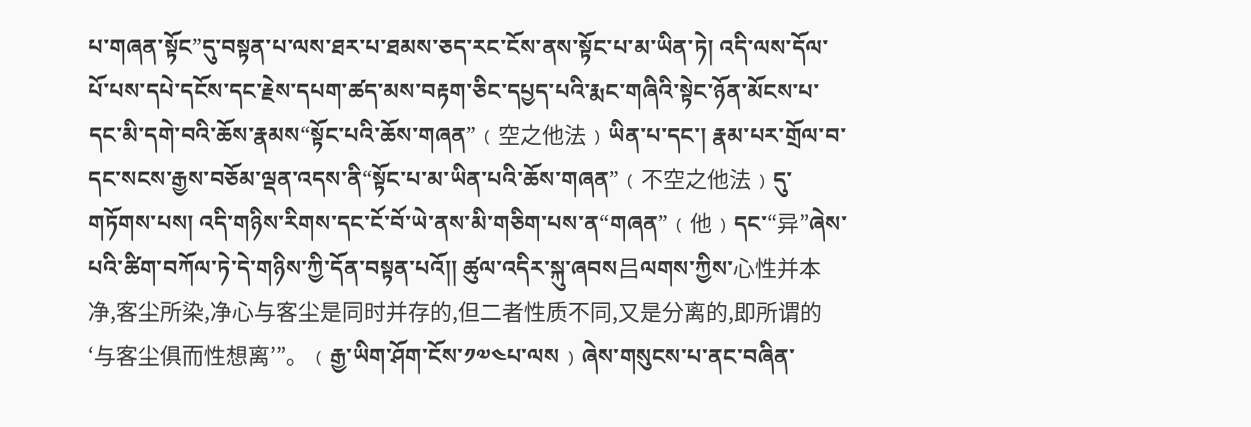པ་གཞན་སྟོང”དུ་བསྟན་པ་ལས་ཐར་པ་ཐམས་ཅད་རང་ངོས་ནས་སྟོང་པ་མ་ཡིན་ཏེ། འདི་ལས་དོལ་པོ་པས་དཔེ་དངོས་དང་རྗེས་དཔག་ཚད་མས་བརྟག་ཅིང་དཔྱད་པའི་རྨང་གཞིའི་སྟེང་ཉོན་མོངས་པ་དང་མི་དགེ་བའི་ཆོས་རྣམས“སྟོང་པའི་ཆོས་གཞན”﹙空之他法﹚ཡིན་པ་དང་། རྣམ་པར་གྲོལ་བ་དང་སངས་རྒྱས་བཅོམ་ལྡན་འདས་ནི“སྟོང་པ་མ་ཡིན་པའི་ཆོས་གཞན”﹙不空之他法﹚དུ་གཏོགས་པས། འདི་གཉིས་རིགས་དང་ངོ་བོ་ཡེ་ནས་མི་གཅིག་པས་ན“གཞན”﹙他﹚དང་“异”ཞེས་པའི་ཚིག་བཀོལ་ཏེ་དེ་གཉིས་ཀྱི་དོན་བསྟན་པའོ།། ཚུལ་འདིར་སྐུ་ཞབས吕ལགས་ཀྱིས་心性并本净,客尘所染,净心与客尘是同时并存的,但二者性质不同,又是分离的,即所谓的‘与客尘俱而性想离’”。﹙རྒྱ་ཡིག་ཤོག་ངོས་༡༧༤པ་ལས﹚ཞེས་གསུངས་པ་ནང་བཞིན་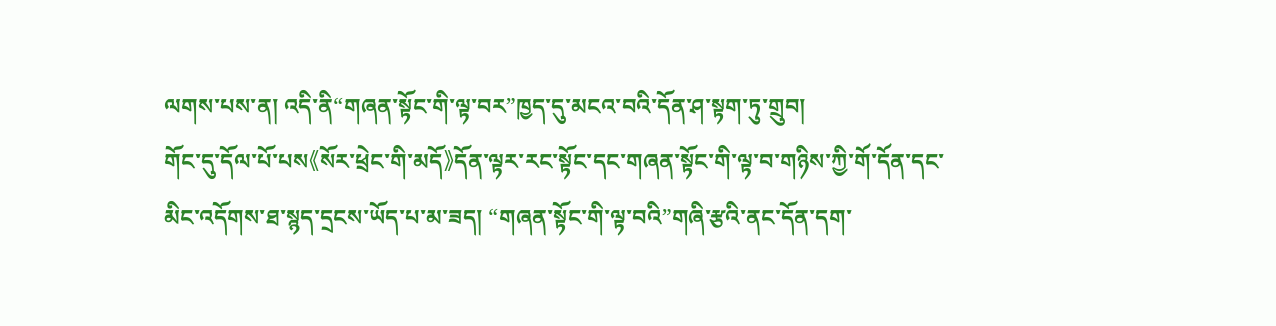ལགས་པས་ན། འདི་ནི“གཞན་སྟོང་གི་ལྟ་བར”ཁྱད་དུ་མངའ་བའི་དོན་ཤ་སྟག་ཏུ་གྲུབ།
གོང་དུ་དོལ་པོ་པས《སོར་ཕྲེང་གི་མདོ》དོན་ལྟར་རང་སྟོང་དང་གཞན་སྟོང་གི་ལྟ་བ་གཉིས་ཀྱི་གོ་དོན་དང་མིང་འདོགས་ཐ་སྙད་དྲངས་ཡོད་པ་མ་ཟད། “གཞན་སྟོང་གི་ལྟ་བའི”གཞི་རྩའི་ནང་དོན་དག་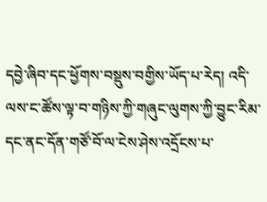དབྱེ་ཞིབ་དང་ཕྱོགས་བསྡུས་བགྱིས་ཡོད་པ་རེད། འདི་ལས་ང་ཚོས་ལྟ་བ་གཉིས་ཀྱི་གཞུང་ལུགས་ཀྱི་བྱུང་རིམ་དང་ནང་དོན་གཙོ་བོ་ལ་ངེས་ཤེས་འདྲོངས་པ་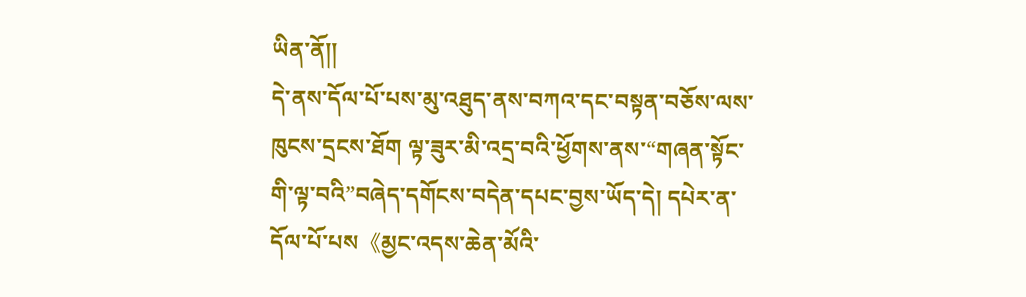ཡིན་ནོ།།
དེ་ནས་དོལ་པོ་པས་མུ་འཐུད་ནས་བཀའ་དང་བསྟན་བཅོས་ལས་ཁུངས་དྲངས་ཐོག ལྟ་ཟུར་མི་འདྲ་བའི་ཕྱོགས་ནས་“གཞན་སྟོང་གི་ལྟ་བའི”བཞེད་དགོངས་བདེན་དཔང་བྱས་ཡོད་དེ། དཔེར་ན་དོལ་པོ་པས《མྱང་འདས་ཆེན་མོའི་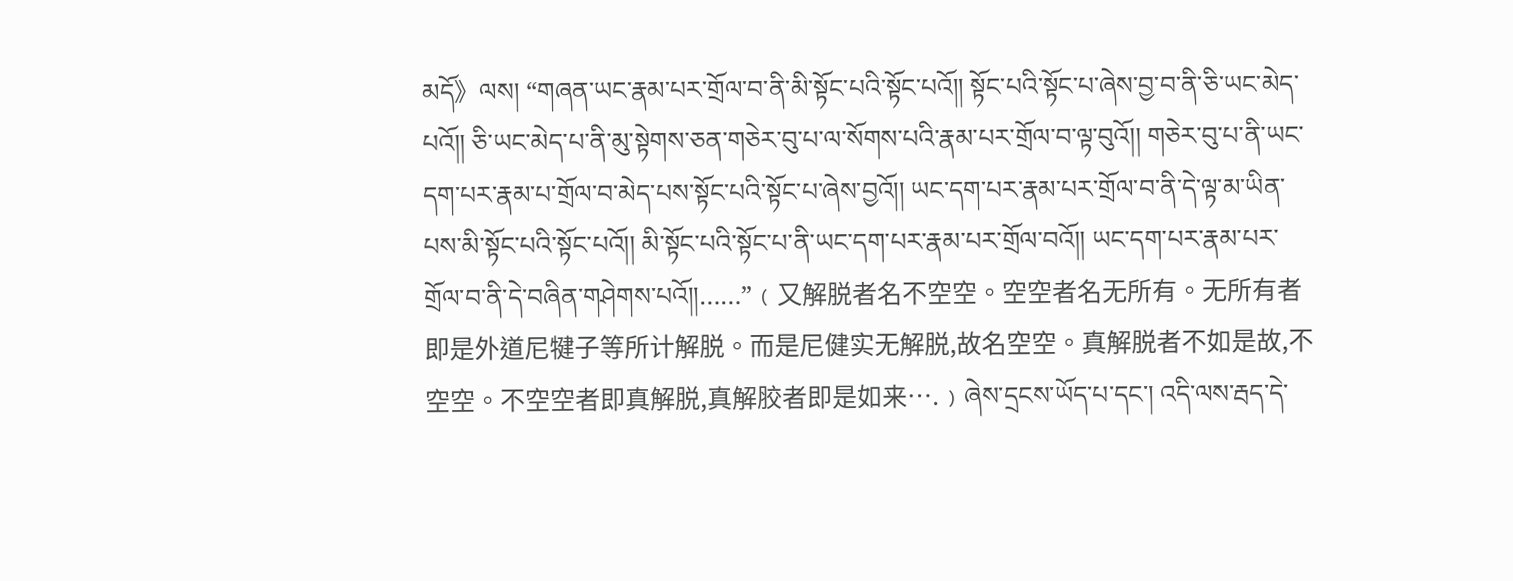མདོ》ལས། “གཞན་ཡང་རྣམ་པར་གྲོལ་བ་ནི་མི་སྟོང་པའི་སྟོང་པའོ།། སྟོང་པའི་སྟོང་པ་ཞེས་བྱ་བ་ནི་ཅི་ཡང་མེད་པའོ།། ཅི་ཡང་མེད་པ་ནི་མུ་སྟེགས་ཅན་གཅེར་བུ་པ་ལ་སོགས་པའི་རྣམ་པར་གྲོལ་བ་ལྟ་བུའོ།། གཅེར་བུ་པ་ནི་ཡང་དག་པར་རྣམ་པ་གྲོལ་བ་མེད་པས་སྟོང་པའི་སྟོང་པ་ཞེས་བྱའོ།། ཡང་དག་པར་རྣམ་པར་གྲོལ་བ་ནི་དེ་ལྟ་མ་ཡིན་པས་མི་སྟོང་པའི་སྟོང་པའོ།། མི་སྟོང་པའི་སྟོང་པ་ནི་ཡང་དག་པར་རྣམ་པར་གྲོལ་བའོ།། ཡང་དག་པར་རྣམ་པར་གྲོལ་བ་ནི་དེ་བཞིན་གཤེགས་པའོ།།……”﹙又解脱者名不空空。空空者名无所有。无所有者即是外道尼犍子等所计解脱。而是尼健实无解脱,故名空空。真解脱者不如是故,不空空。不空空者即真解脱,真解胶者即是如来….﹚ཞེས་དྲངས་ཡོད་པ་དང་། འདི་ལས་རྦད་དེ་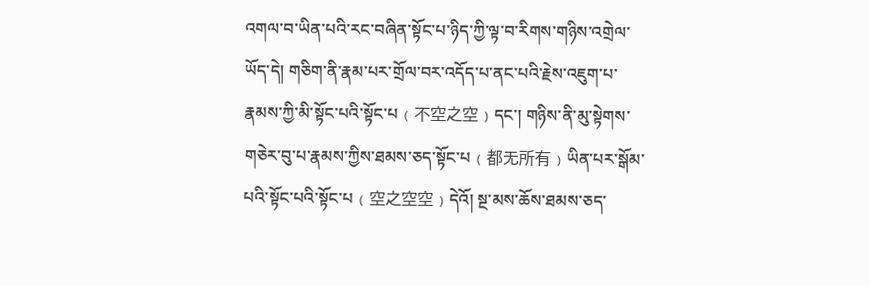འགལ་བ་ཡིན་པའི་རང་བཞིན་སྟོང་པ་ཉིད་ཀྱི་ལྟ་བ་རིགས་གཉིས་འགྲེལ་ཡོད་དེ། གཅིག་ནི་རྣམ་པར་གྲོལ་བར་འདོད་པ་ནང་པའི་རྗེས་འཇུག་པ་རྣམས་ཀྱི་མི་སྟོང་པའི་སྟོང་པ﹙不空之空﹚དང་། གཉིས་ནི་མུ་སྟེགས་གཅེར་བུ་པ་རྣམས་ཀྱིས་ཐམས་ཅད་སྟོང་པ﹙都无所有﹚ཡིན་པར་སྒོམ་པའི་སྟོང་པའི་སྟོང་པ﹙空之空空﹚དེའོ། སྔ་མས་ཆོས་ཐམས་ཅད་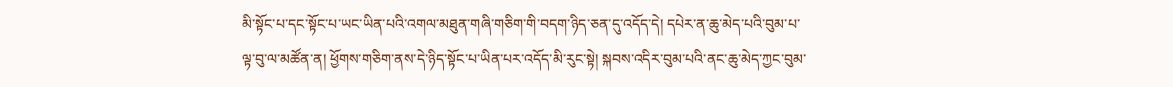མི་སྟོང་པ་དང་སྟོང་པ་ཡང་ཡིན་པའི་འགལ་མཐུན་གཞི་གཅིག་གི་བདག་ཉིད་ཅན་དུ་འདོད་དེ། དཔེར་ན་ཆུ་མེད་པའི་བུམ་པ་ལྟ་བུ་ལ་མཚོན་ན། ཕྱོགས་གཅིག་ནས་དེ་ཉིད་སྟོང་པ་ཡིན་པར་འདོད་མི་རུང་སྟེ། སྐབས་འདིར་བུམ་པའི་ནང་ཆུ་མེད་ཀྱང་བུམ་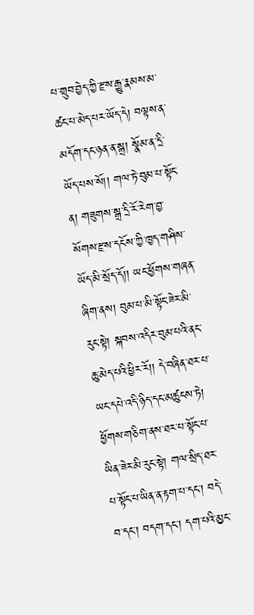པ་གྲུབ་བྱེད་ཀྱི་རྫས་རྒྱུ་རྣམས་མ་ཚང་པ་མེད་པར་ཡོད་དེ། བལྟས་ན་མདོག་དང་ཉན་ན་སྒྲ། སྣོམ་ན་དྲི་ཡོད་པས་སོ།། གལ་ཏེ་བུམ་པ་སྟོང་ན། གཟུགས་སྒྲ་དྲི་རོ་རེག་བྱ་སོགས་རྫས་དངོས་ཀྱི་ཁྱད་གཤིས་ཡོད་མི་སྲོད་དོ།། ཡང་ཕྱོགས་གཞན་ཞིག་ནས། བུམ་པ་མི་སྟོང་ཟེར་མི་རུང་སྟེ། སྐབས་འདིར་བུམ་པའི་ནང་ཆུ་མེད་པའི་ཕྱིར་རོ།། དེ་བཞིན་ཐར་པ་ཡང་དཔེ་འདི་ཉིད་དང་མཚུངས་ཏེ། ཕྱོགས་གཅིག་ནས་ཐར་པ་སྟོང་པ་ཡིན་ཟེར་མི་རུང་སྟེ། གལ་སྲིད་ཐར་པ་སྟོང་པ་ཡིན་ན་རྟག་པ་དང་། བདེ་བ་དང་། བདག་དང་། དག་པའི་མྱང་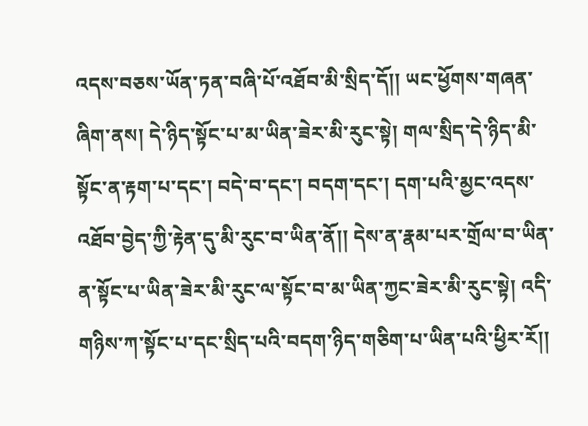འདས་བཅས་ཡོན་ཏན་བཞི་པོ་འཐོབ་མི་སྲིད་དོ།། ཡང་ཕྱོགས་གཞན་ཞིག་ནས། དེ་ཉིད་སྟོང་པ་མ་ཡིན་ཟེར་མི་རུང་སྟེ། གལ་སྲིད་དེ་ཉིད་མི་སྟོང་ན་རྟག་པ་དང་། བདེ་བ་དང་། བདག་དང་། དག་པའི་མྱང་འདས་འཐོབ་བྱེད་ཀྱི་རྟེན་དུ་མི་རུང་བ་ཡིན་ནོ།། དེས་ན་རྣམ་པར་གྲོལ་བ་ཡིན་ན་སྟོང་པ་ཡིན་ཟེར་མི་རུང་ལ་སྟོང་བ་མ་ཡིན་ཀྱང་ཟེར་མི་རུང་སྟེ། འདི་གཉིས་ཀ་སྟོང་པ་དང་སྲིད་པའི་བདག་ཉིད་གཅིག་པ་ཡིན་པའི་ཕྱིར་རོ།།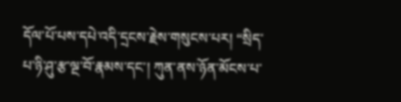དོལ་པོ་པས་དཔེ་འདི་དྲངས་རྗེས་གསུངས་པར། “སྲིད་པ་ཉི་ཤུ་རྩ་ལྔ་བོ་རྣམས་དང་། ཀུན་ནས་ཉོན་མོངས་པ་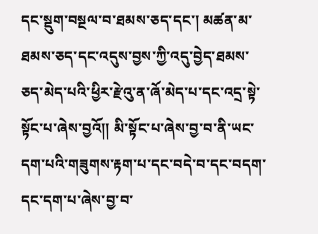དང་སྡུག་བསྔལ་བ་ཐམས་ཅད་དང་། མཚན་མ་ཐམས་ཅད་དང་འདུས་བྱས་ཀྱི་འདུ་བྱེད་ཐམས་ཅད་མེད་པའི་ཕྱིར་རྫེའུ་ན་ཞོ་མེད་པ་དང་འདྲ་སྟེ་སྟོང་པ་ཞེས་བྱའོ།། མི་སྟོང་པ་ཞེས་བྱ་བ་ནི་ཡང་དག་པའི་གཟུགས་རྟག་པ་དང་བདེ་བ་དང་བདག་དང་དག་པ་ཞེས་བྱ་བ་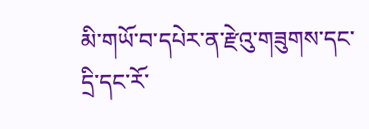མི་གཡོ་བ་དཔེར་ན་རྫེའུ་གཟུགས་དང་དྲི་དང་རོ་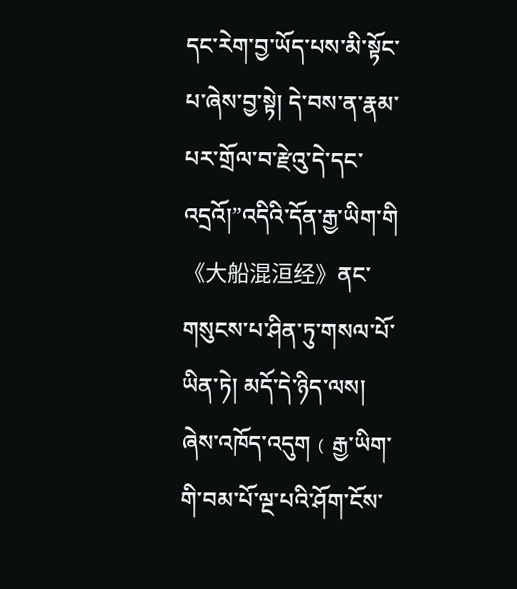དང་རེག་བྱ་ཡོད་པས་མི་སྟོང་པ་ཞེས་བྱ་སྟེ། དེ་བས་ན་རྣམ་པར་གྲོལ་བ་རྫེའུ་དེ་དང་འདྲའོ།”འདིའི་དོན་རྒྱ་ཡིག་གི《大船混洹经》ནང་གསུངས་པ་ཤིན་ཏུ་གསལ་པོ་ཡིན་ཏེ། མདོ་དེ་ཉིད་ལས།
ཞེས་འཁོད་འདུག﹙རྒྱ་ཡིག་གི་བམ་པོ་ལྔ་པའི་ཤོག་ངོས་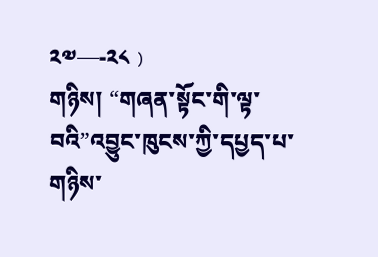༢༧—-༢༨﹚
གཉིས། “གཞན་སྟོང་གི་ལྟ་བའི”འབྱུང་ཁུངས་ཀྱི་དཔྱད་པ་གཉིས་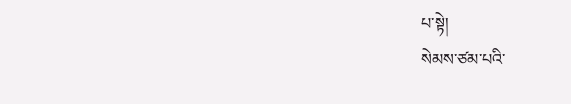པ་སྟེ།
སེམས་ཙམ་པའི་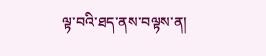ལྟ་བའི་ཐད་ནས་བལྟས་ན།